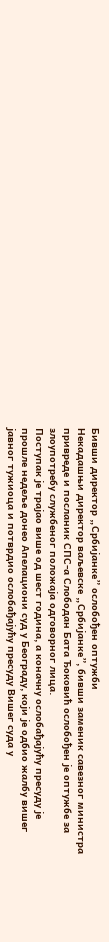Бивши директор „Србијанке” ослобођен оптужби
Некадашњи директор ваљевске „Србијанке”, бивши заменик савезног министра привреде и посланик СПС-а Слободан Бата Ђоковић ослобођен је оптужбе за злоупотребу службеног положаја одговорног лица.
Поступак је трајао више од шест година, а коначну ослобађајућу пресуду је прошле недеље донео Апелациони суд у Београду, који је одбио жалбу вишег јавног тужиоца и потврдио ослобађајућу пресуду Вишег суда у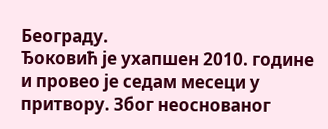Београду.
Ђоковић је ухапшен 2010. године и провео је седам месеци у притвору. Због неоснованог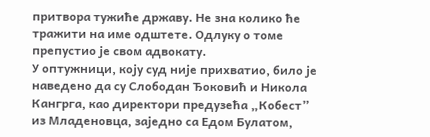притвора тужиће државу. Не зна колико ће тражити на име одштете. Одлуку о томе препустио је свом адвокату.
У оптужници, коју суд није прихватио, било је наведено да су Слободан Ђоковић и Никола Кангрга, као директори предузећа „Кобест” из Младеновца, заједно са Едом Булатом,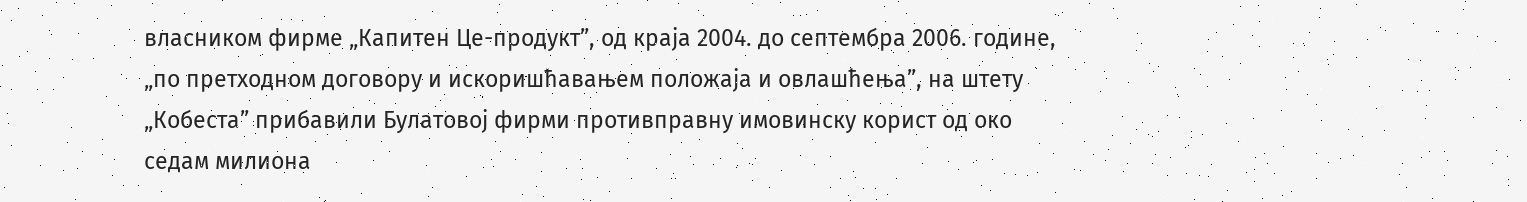власником фирме „Капитен Це-продукт”, од краја 2004. до септембра 2006. године, „по претходном договору и искоришћавањем положаја и овлашћења”, на штету „Кобеста” прибавили Булатовој фирми противправну имовинску корист од око седам милиона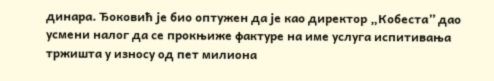динара. Ђоковић је био оптужен да је као директор „Кобеста” дао усмени налог да се прокњиже фактуре на име услуга испитивања тржишта у износу од пет милиона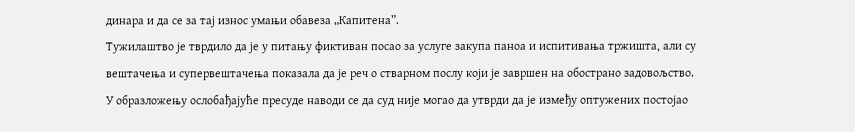динара и да се за тај износ умањи обавеза „Капитена”.
Тужилаштво је тврдило да је у питању фиктиван посао за услуге закупа паноа и испитивања тржишта, али су вештачења и супервештачења показала да је реч о стварном послу који је завршен на обострано задовољство.
У образложењу ослобађајуће пресуде наводи се да суд није могао да утврди да је између оптужених постојао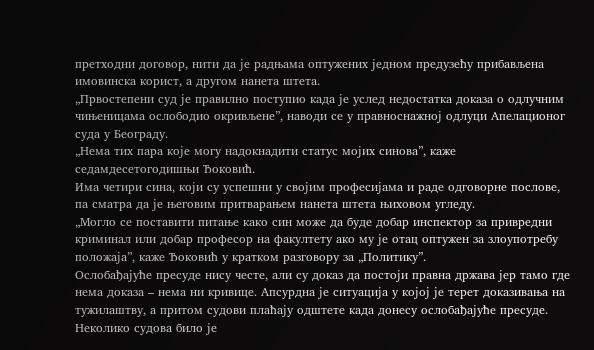претходни договор, нити да је радњама оптужених једном предузећу прибављена имовинска корист, а другом нанета штета.
„Првостепени суд је правилно поступио када је услед недостатка доказа о одлучним чињеницама ослободио окривљене”, наводи се у правноснажној одлуци Апелационог суда у Београду.
„Нема тих пара које могу надокнадити статус мојих синова”, каже седамдесетогодишњи Ђоковић.
Има четири сина, који су успешни у својим професијама и раде одговорне послове, па сматра да је његовим притварањем нанета штета њиховом угледу.
„Могло се поставити питање како син може да буде добар инспектор за привредни криминал или добар професор на факултету ако му је отац оптужен за злоупотребу положаја”, каже Ђоковић у кратком разговору за „Политику”.
Ослобађајуће пресуде нису честе, али су доказ да постоји правна држава јер тамо где нема доказа – нема ни кривице. Апсурдна је ситуација у којој је терет доказивања на тужилаштву, а притом судови плаћају одштете када донесу ослобађајуће пресуде. Неколико судова било је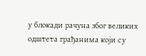у блокади рачуна због великих одштета грађанима који су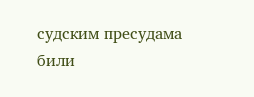судским пресудама били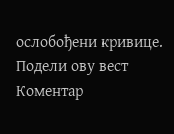ослобођени кривице.
Подели ову вест
Комeнтар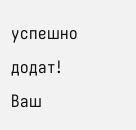успeшно додат!
Ваш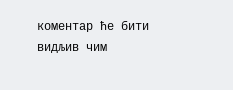комeнтар ћe бити видљив чим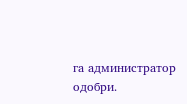га администратор одобри.